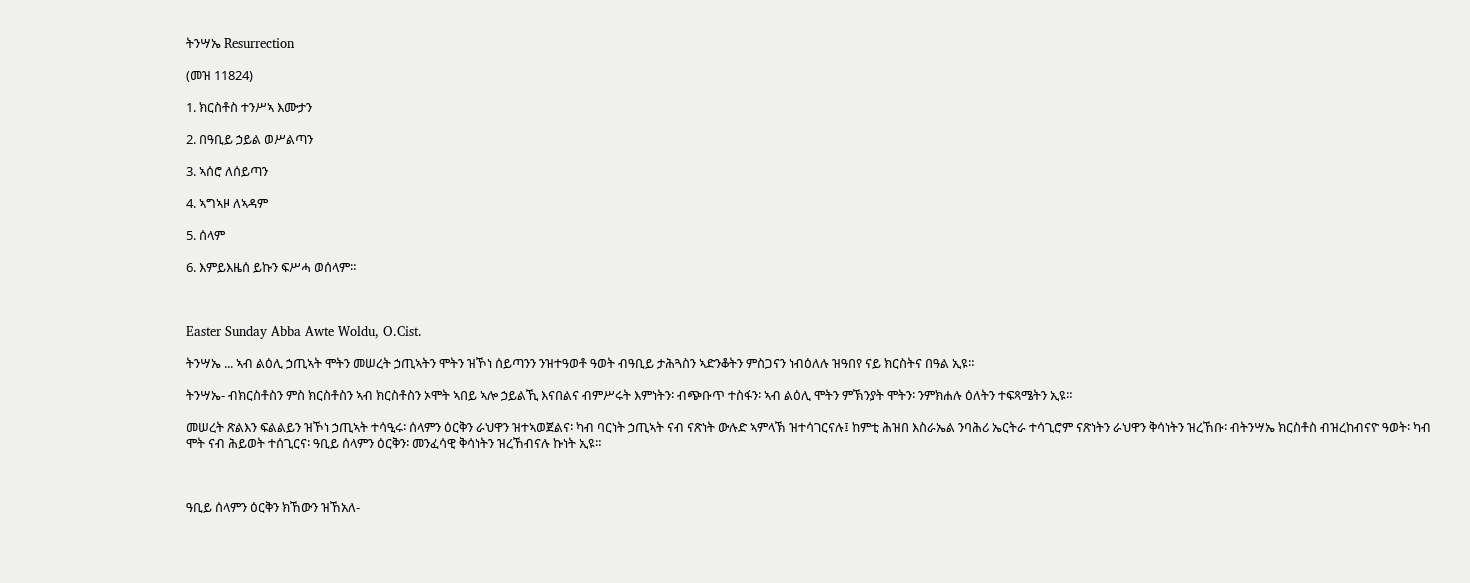ትንሣኤ Resurrection

(መዝ 11824)

1. ክርስቶስ ተንሥኣ እሙታን

2. በዓቢይ ኃይል ወሥልጣን

3. ኣሰሮ ለሰይጣን

4. ኣግኣዞ ለኣዳም

5. ሰላም

6. እምይእዜሰ ይኩን ፍሥሓ ወሰላም።



Easter Sunday Abba Awte Woldu, O.Cist.

ትንሣኤ ... ኣብ ልዕሊ ኃጢኣት ሞትን መሠረት ኃጢኣትን ሞትን ዝኾነ ሰይጣንን ንዝተዓወቶ ዓወት ብዓቢይ ታሕጓስን ኣድንቆትን ምስጋናን ነብዕለሉ ዝዓበየ ናይ ክርስትና በዓል ኢዩ።

ትንሣኤ- ብክርስቶስን ምስ ክርስቶስን ኣብ ክርስቶስን ኦሞት ኣበይ ኣሎ ኃይልኺ እናበልና ብምሥሩት እምነትን፡ ብጭቡጥ ተስፋን፡ ኣብ ልዕሊ ሞትን ምኽንያት ሞትን፡ ንምክሐሉ ዕለትን ተፍጻሜትን ኢዩ።

መሠረት ጽልእን ፍልልይን ዝኾነ ኃጢኣት ተሳዒሩ፡ ሰላምን ዕርቅን ራህዋን ዝተኣወጀልና፡ ካብ ባርነት ኃጢኣት ናብ ናጽነት ውሉድ ኣምላኽ ዝተሳገርናሉ፤ ከምቲ ሕዝበ እስራኤል ንባሕሪ ኤርትራ ተሳጊሮም ናጽነትን ራህዋን ቅሳነትን ዝረኸቡ፡ ብትንሣኤ ክርስቶስ ብዝረከብናዮ ዓወት፡ ካብ ሞት ናብ ሕይወት ተሰጊርና፡ ዓቢይ ሰላምን ዕርቅን፡ መንፈሳዊ ቅሳነትን ዝረኸብናሉ ኩነት ኢዩ።



ዓቢይ ሰላምን ዕርቅን ክኸውን ዝኸአለ-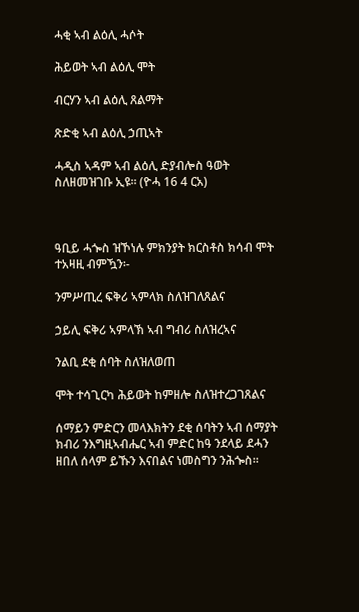ሓቂ ኣብ ልዕሊ ሓሶት

ሕይወት ኣብ ልዕሊ ሞት

ብርሃን ኣብ ልዕሊ ጸልማት

ጽድቂ ኣብ ልዕሊ ኃጢኣት

ሓዲስ ኣዳም ኣብ ልዕሊ ድያብሎስ ዓወት ስለዘመዝገቡ ኢዩ። (ዮሓ 16 4 ርአ)



ዓቢይ ሓጐስ ዝኾነሉ ምክንያት ክርስቶስ ክሳብ ሞት ተአዛዚ ብምዃን፡-

ንምሥጢረ ፍቅሪ ኣምላክ ስለዝገለጸልና

ኃይሊ ፍቅሪ ኣምላኽ ኣብ ግብሪ ስለዝረኣና

ንልቢ ደቂ ሰባት ስለዝለወጠ

ሞት ተሳጊርካ ሕይወት ከምዘሎ ስለዝተረጋገጸልና

ሰማይን ምድርን መላእክትን ደቂ ሰባትን ኣብ ሰማያት ክብሪ ንእግዚኣብሔር ኣብ ምድር ከዓ ንደላይ ደሓን ዘበለ ሰላም ይኹን እናበልና ነመስግን ንሕጐስ።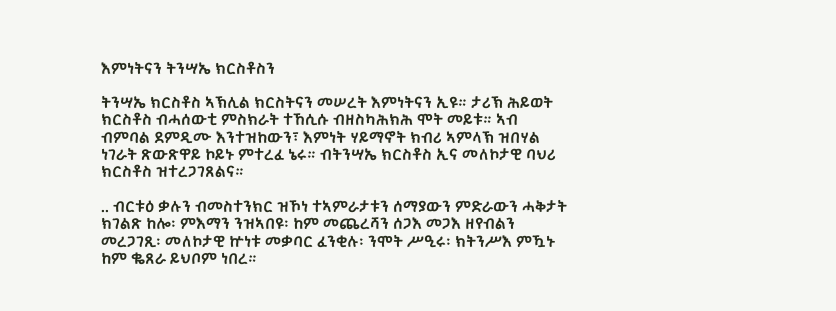እምነትናን ትንሣኤ ክርስቶስን

ትንሣኤ ክርስቶስ ኣኽሊል ክርስትናን መሠረት እምነትናን ኢዩ። ታሪኽ ሕይወት ክርስቶስ ብሓሰውቲ ምስክራት ተኸሲሱ ብዘስካሕክሕ ሞት መይቱ። ኣብ ብምባል ደምዲሙ እንተዝከውን፣ እምነት ሃይማኖት ክብሪ ኣምላኽ ዝበሃል ነገራት ጽውጽዋይ ኮይኑ ምተረፈ ኔሩ። ብትንሣኤ ክርስቶስ ኢና መለኮታዊ ባህሪ ክርስቶስ ዝተረጋገጸልና።

.. ብርቱዕ ቃሉን ብመስተንክር ዝኾነ ተኣምራታቱን ሰማያውን ምድራውን ሓቅታት ክገልጽ ከሎ፡ ምእማን ንዝኣበዩ፡ ከም መጨረሻን ሰጋእ መጋእ ዘየብልን መረጋገጺ፡ መለኮታዊ ኵነቱ መቃባር ፈንቂሉ፡ ንሞት ሥዒሩ፡ ክትንሥእ ምዃኑ ከም ቈጸራ ይህቦም ነበረ።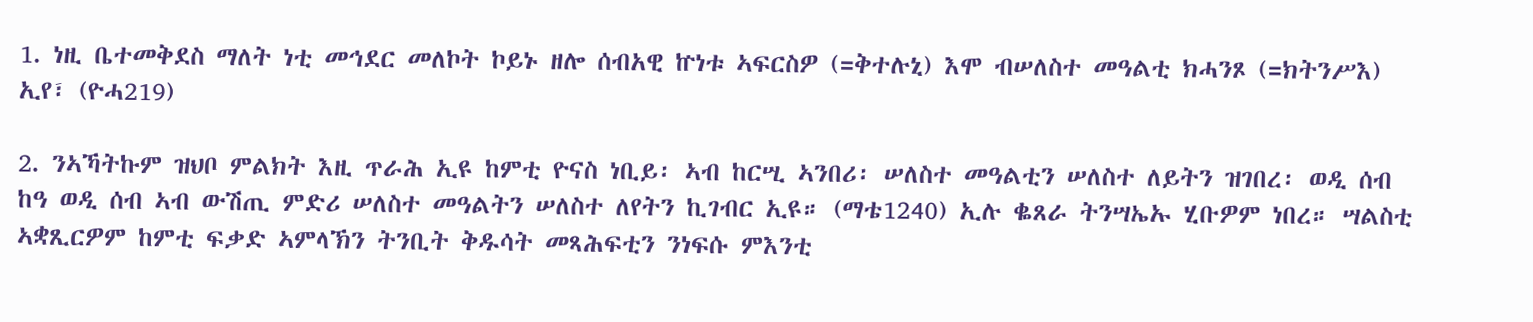1. ነዚ ቤተመቅደስ ማለት ነቲ መኅደር መለኮት ኮይኑ ዘሎ ሰብአዊ ኵነቱ ኣፍርስዎ (=ቅተሉኒ) እሞ ብሠለስተ መዓልቲ ክሓንጾ (=ክትንሥእ) ኢየ፣ (ዮሓ219)

2. ንኣኻትኩም ዝህቦ ምልክት እዚ ጥራሕ ኢዩ ከምቲ ዮናስ ነቢይ፡ ኣብ ከርሢ ኣንበሪ፡ ሠለስተ መዓልቲን ሠለስተ ለይትን ዝገበረ፡ ወዲ ሰብ ከዓ ወዲ ሰብ ኣብ ውሽጢ ምድሪ ሠለስተ መዓልትን ሠለስተ ለየትን ኪገብር ኢዩ። (ማቴ1240) ኢሉ ቈጸራ ትንሣኤኡ ሂቡዎም ነበረ። ሣልስቲ ኣቋጺርዎም ከምቲ ፍቃድ ኣምላኽን ትንቢት ቅዱሳት መጻሕፍቲን ንነፍሱ ምእንቲ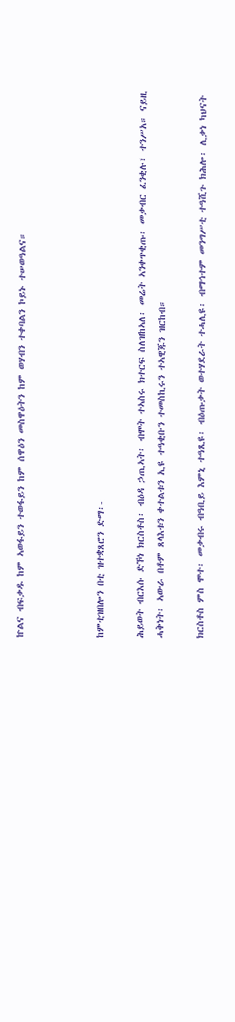ኵልና ብፍቃዱ ከም ኣወፋይን ተወፋይን ከም ሰዋዕን መስዋዕትን ከም ወሃብን ተቀባልን ኮይኑ ተሠወዓልና።



ከምቲዝበሎን በቲ ዝተቋጸሮን ድማ፡-

ሕይወት ብርእሱ ድኾነ ክርስቶስ፡ ብዕዳ ኃጢኣት፡ ብሞት ተኣስሩ ክተርፍ ስለዝከኣለ፡ መሬት ኣንቀጥቂጡ፡ መቃብር ፈንቂሉ፣ ተንሥአ። ናይዚ ሓቅነት፡ ኣውራ በቶም ጸላእቱን ቀተልቱን ኢዩ ተዓቂቡን ተመስኪሩን ተኣዊጁን ዝርከብ።

ክርስቶስ ምስ ሞተ፡ መቃብሩ ብዓቢይ እምኒ ተዓጺዩ፡ ብዕጡቃት ወተሃደራት ተሓሊዩ፡ ብማኅተም መንግሥቲ ተዓሺጉ ክሕሎ፡ ሊቃነ ካህናት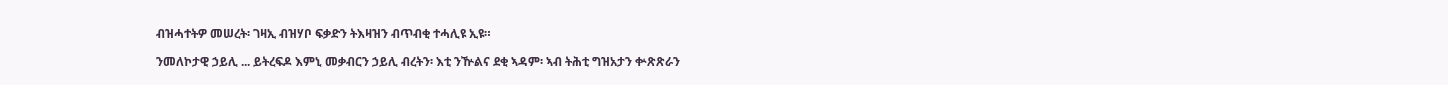ብዝሓተትዎ መሠረት፡ ገዛኢ ብዝሃቦ ፍቃድን ትእዛዝን ብጥብቂ ተሓሊዩ ኢዩ።

ንመለኮታዊ ኃይሊ ... ይትረፍዶ እምኒ መቃብርን ኃይሊ ብረትን፡ እቲ ንዅልና ደቂ ኣዳም፡ ኣብ ትሕቲ ግዝአታን ቍጽጽራን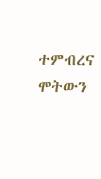ተምብረና ሞትውን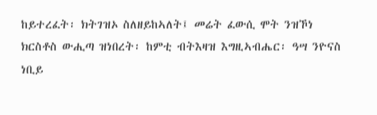ከይተረፈት፡ ክትገዝኦ ስለዘይከኣለት፤ መሬት ፈውሲ ሞት ንዝኾነ ክርስቶስ ውሒጣ ዝነበረት፡ ከምቲ ብትእዛዝ እግዚኣብሔር፡ ዓሣ ንዮናስ ነቢይ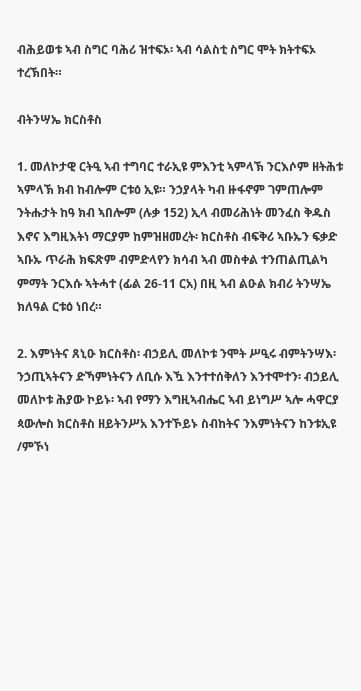ብሕይወቱ ኣብ ስግር ባሕሪ ዝተፍኦ፡ ኣብ ሳልስቲ ስግር ሞት ክትተፍኦ ተረኽበት።

ብትንሣኤ ክርስቶስ

1. መለኮታዊ ርትዒ ኣብ ተግባር ተራኢዩ ምእንቲ ኣምላኽ ንርእሶም ዘትሕቱ ኣምላኽ ክብ ከብሎም ርቱዕ ኢዩ። ንኃያላት ካብ ዙፋኖም ገምጠሎም ንትሑታት ከዓ ክብ ኣበሎም (ሉቃ 152) ኢላ ብመሪሕነት መንፈስ ቅዱስ እኖና እግዚእትነ ማርያም ከምዝዘመረት፡ ክርስቶስ ብፍቅሪ ኣቡኡን ፍቃድ ኣቡኡ ጥራሕ ክፍጽም ብምድላየን ክሳብ ኣብ መስቀል ተንጠልጢልካ ምማት ንርእሱ ኣትሓተ (ፊል 26-11 ርአ) በዚ ኣብ ልዑል ክብሪ ትንሣኤ ክለዓል ርቱዕ ነበረ።

2. እምነትና ጸኒዑ ክርስቶስ፡ ብኃይሊ መለኮቱ ንሞት ሥዒሩ ብምትንሣእ፡ ንኃጢኣትናን ድኻምነትናን ለቢሱ እዃ እንተተሰቅለን እንተሞተን፡ ብኃይሊ መለኮቱ ሕያው ኮይኑ፡ ኣብ የማን እግዚኣብሔር ኣብ ይነግሥ ኣሎ ሓዋርያ ጳውሎስ ክርስቶስ ዘይትንሥአ እንተኾይኑ ስብከትና ንእምነትናን ከንቱኢዩ /ምኾነ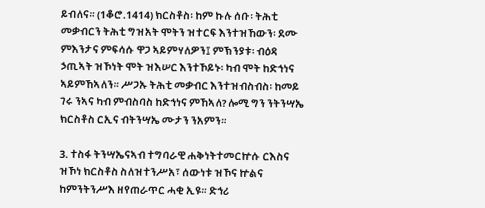ይብለና። (1ቆሮ.1414) ክርስቶስ፡ ከም ኩሉ ሰቡ፡ ትሕቲ መቃብርን ትሕቲ ግዝአት ሞትን ዝተርፍ እንተዝኸውን፡ ደሙ ምእንታና ምፍሳሱ ዋጋ ኣይምሃለዎን፤ ምኽንያቱ፡ ብዕዳ ኃጢኣት ዝኾነት ሞት ዝእሠር እንተኾይኑ፡ ካብ ሞት ከድኅነና ኣይምኸኣለን። ሥጋኡ ትሕቲ መቃብር እንተዝብስብስ፡ ከመይ ገሩ ንኣና ካብ ምብስባስ ከድኅነና ምኸኣለ? ሎሚ ግን ንትንሣኤ ክርስቶስ ርኢና ብትንሣኤ ሙታን ንአምን።

3. ተስፋ ትንሣኤናኣብ ተግባራዊ ሐቅነትተመርኵሱ ርእስና ዝኾነ ክርስቶስ ስለዝተንሥአ፣ ሰውነቱ ዝኾና ኵልና ከምንትንሥእ ዘየጠራጥር ሓቂ ኢዩ። ድኅሪ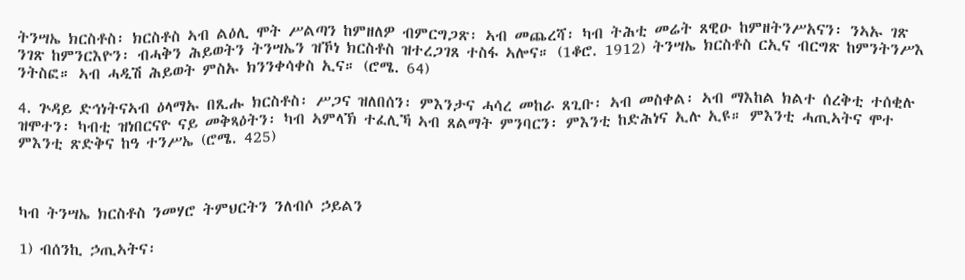ትንሣኤ ክርስቶስ፡ ክርስቶስ ኣብ ልዕሊ ሞት ሥልጣን ከምዘለዎ ብምርግጋጽ፡ ኣብ መጨረሻ፡ ካብ ትሕቲ መሬት ጸዊዑ ከምዘትንሥአናን፡ ንኣኡ ገጽ ንገጽ ከምንርእዮን፡ ብሓቅን ሕይወትን ትንሣኤን ዝኾነ ክርስቶስ ዝተረጋገጸ ተስፋ ኣሎና። (1ቆሮ. 1912) ትንሣኤ ክርስቶስ ርኢና ብርግጽ ከምንትንሥእ ንትስፎ። ኣብ ሓዲሽ ሕይወት ምስኡ ክንንቀሳቀስ ኢና። (ሮሜ. 64)

4. ጕዳይ ድኅነትናኣብ ዕላማኡ በጺሑ ክርስቶስ፡ ሥጋና ዝለበሰን፡ ምእንታና ሓሳረ መከራ ጸጊቡ፡ ኣብ መስቀል፡ ኣብ ማእከል ክልተ ሰረቅቲ ተሰቂሉ ዝሞተን፡ ካብቲ ዝነበርናዮ ናይ መቅጻዕትን፡ ካብ ኣምላኽ ተፈሊኻ ኣብ ጸልማት ምንባርን፡ ምእንቲ ከድሕነና ኢሉ ኢዩ። ምእንቲ ሓጢኣትና ሞተ ምእንቲ ጽድቅና ከዓ ተንሥኤ (ሮሜ. 425)



ካብ ትንሣኤ ክርስቶስ ንመሃሮ ትምህርትን ንለብሶ ኃይልን

1) ብሰንኪ ኃጢኣትና፡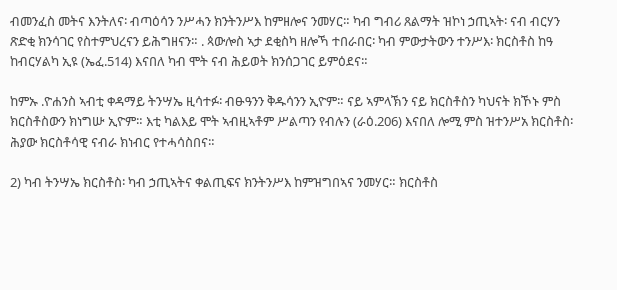ብመንፈስ መትና እንትለና፡ ብጣዕሳን ንሥሓን ክንትንሥእ ከምዘሎና ንመሃር። ካብ ግብሪ ጸልማት ዝኮነ ኃጢኣት፡ ናብ ብርሃን ጽድቂ ክንሳገር የስተምህረናን ይሕግዘናን። . ጳውሎስ ኣታ ደቂስካ ዘሎኻ ተበራበር፡ ካብ ምውታትውን ተንሥእ፡ ክርስቶስ ከዓ ከብርሃልካ ኢዩ (ኤፈ.514) እናበለ ካብ ሞት ናብ ሕይወት ክንሰጋገር ይምዕደና።

ከምኡ .ዮሐንስ ኣብቲ ቀዳማይ ትንሣኤ ዚሳተፉ፡ ብፁዓንን ቅዱሳንን ኢዮም። ናይ ኣምላኽን ናይ ክርስቶስን ካህናት ክኾኑ ምስ ክርስቶስውን ክነግሡ ኢዮም። እቲ ካልእይ ሞት ኣብዚኣቶም ሥልጣን የብሉን (ራዕ.206) እናበለ ሎሚ ምስ ዝተንሥአ ክርስቶስ፡ ሕያው ክርስቶሳዊ ናብራ ክነብር የተሓሳስበና።

2) ካብ ትንሣኤ ክርስቶስ፡ ካብ ኃጢኣትና ቀልጢፍና ክንትንሥእ ከምዝግበኣና ንመሃር። ክርስቶስ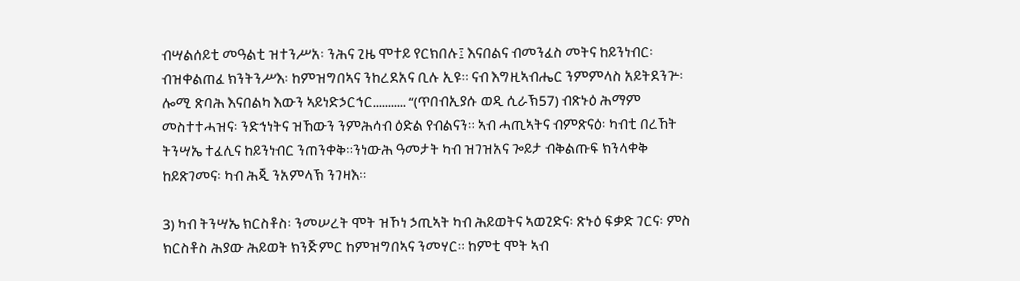ብሣልሰይቲ መዓልቲ ዝተንሥአ፡ ንሕና ጊዜ ሞተይ የርክበሉ፤ እናበልና ብመንፈስ መትና ከይንነብር፡ ብዝቀልጠፈ ክንትንሥእ፡ ከምዝግበኣና ንከረደአና ቢሉ ኢዩ። ናብ እግዚኣብሔር ንምምላስ አይትደንጕ፡ ሎሚ ጽባሕ እናበልካ እውን ኣይነድኃርኅር........... “(ጥበብኢያሱ ወዲ ሲራኽ57) ብጽኑዕ ሕማም መስተተሓዝና፡ ንድኅነትና ዝኸውን ንምሕሳብ ዕድል የብልናን። ኣብ ሓጢኣትና ብምጽናዕ፡ ካብቲ በረኸት ትንሣኤ ተፈሊና ከይንነብር ንጠንቀቅ።ንነውሕ ዓመታት ካብ ዝገዝአና ጐይታ ብቅልጡፍ ክንላቀቅ ከይጽገመና፡ ካብ ሕጂ ንአምላኽ ንገዛእ።

3) ካብ ትንሣኤ ክርስቶስ፡ ንመሠረት ሞት ዝኾነ ኃጢኣት ካብ ሕይወትና ኣወጊድና፡ ጽኑዕ ፍቃድ ገርና፡ ምስ ክርስቶስ ሕያው ሕይወት ክንጅምር ከምዝግበኣና ንመሃር። ከምቲ ሞት ኣብ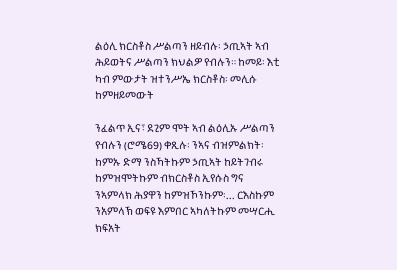ልዕሊ ክርስቶስ ሥልጣን ዘይብሉ፡ ኃጢኣት ኣብ ሕይወትና ሥልጣን ክህልዎ የብሉን። ከመይ፡ እቲ ካብ ምውታት ዝተንሥኤ ክርስቶስ፡ መሊሱ ከምዘይመውት

ንፈልጥ ኢና፣ ደጊም ሞት ኣብ ልዕሊኡ ሥልጣን የብሉን (ሮሜ69) ቀጺሉ፡ ንኣና ብዝምልክት፡ ከምኡ ድማ ንስኻትኩም ኃጢኣት ከይትገብሩ ከምዝሞትኩም ብክርስቶስ ኢየሱስ ግና ንኣምላክ ሕያዋን ከምዝኾንኩም፡... ርእስኩም ንአምላኽ ወፍዩ እምበር ኣካለትኩም መሣርሒ ክፍአት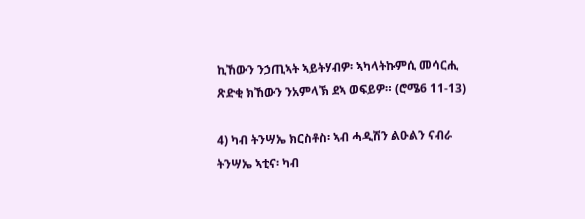ኪኸውን ንኃጢኣት ኣይትሃብዎ፡ ኣካላትኩምሲ መሳርሒ ጽድቂ ክኸውን ንአምላኽ ደኣ ወፍይዎ። (ሮሜ6 11-13)

4) ካብ ትንሣኤ ክርስቶስ፡ ኣብ ሓዲሽን ልዑልን ናብራ ትንሣኤ ኣቲና፡ ካብ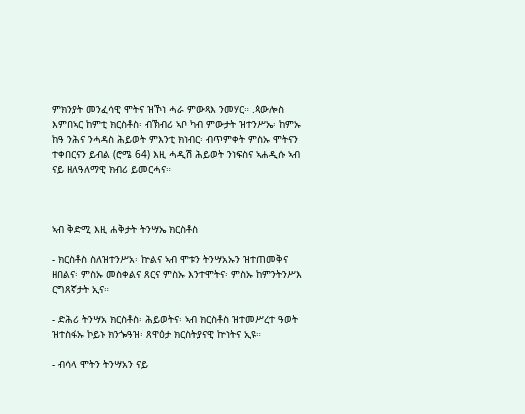ምክንያት መንፈሳዊ ሞትና ዝኾነ ሓራ ምውጻእ ንመሃር። .ጳውሎስ እምበኣር ከምቲ ክርስቶስ፡ ብኽብሪ ኣቦ ካብ ምውታት ዝተንሥኤ፡ ከምኡ ከዓ ንሕና ንሓዳስ ሕይወት ምእንቲ ክነብር፡ ብጥምቀት ምስኡ ሞትናን ተቀበርናን ይብል (ሮሜ 64) እዚ ሓዲሽ ሕይወት ንነፍስና ኣሐዲሱ ኣብ ናይ ዘለዓለማዊ ክብሪ ይመርሓና።



ኣብ ቅድሚ እዚ ሐቅታት ትንሣኤ ክርስቶስ

- ክርስቶስ ስለዝተንሥአ፡ ኵልና ኣብ ሞቱን ትንሣአኡን ዝተጠመቅና ዘበልና፡ ምስኡ መስቀልና ጸርና ምስኡ እንተሞትና፡ ምስኡ ከምንትንሥእ ርግጸኛታት ኢና።

- ድሕሪ ትንሣአ ክርስቶስ፡ ሕይወትና፡ ኣብ ክርስቶስ ዝተመሥረተ ዓወት ዝተስፋኡ ኮይኑ ክንጐዓዝ፡ ጸዋዕታ ክርስትያናዊ ኵነትና ኢዩ።

- ብሳላ ሞትን ትንሣአን ናይ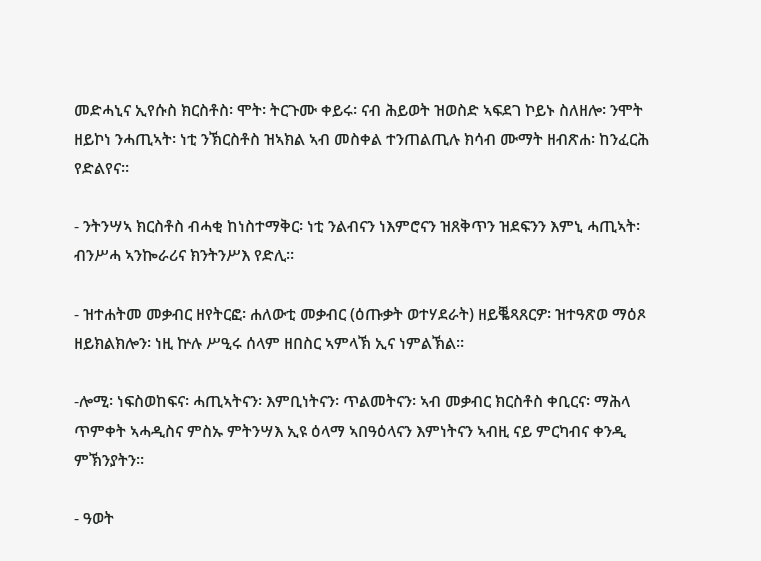መድሓኒና ኢየሱስ ክርስቶስ፡ ሞት፡ ትርጉሙ ቀይሩ፡ ናብ ሕይወት ዝወስድ ኣፍደገ ኮይኑ ስለዘሎ፡ ንሞት ዘይኮነ ንሓጢኣት፡ ነቲ ንኽርስቶስ ዝኣክል ኣብ መስቀል ተንጠልጢሉ ክሳብ ሙማት ዘብጽሐ፡ ከንፈርሕ የድልየና።

- ንትንሣኣ ክርስቶስ ብሓቂ ከነስተማቅር፡ ነቲ ንልብናን ነእምሮናን ዝጸቅጥን ዝደፍንን እምኒ ሓጢኣት፡ ብንሥሓ ኣንኰራሪና ክንትንሥእ የድሊ።

- ዝተሐትመ መቃብር ዘየትርፎ፡ ሐለውቲ መቃብር (ዕጡቃት ወተሃደራት) ዘይቘጻጸርዎ፡ ዝተዓጽወ ማዕጾ ዘይክልክሎን፡ ነዚ ኵሉ ሥዒሩ ሰላም ዘበስር ኣምላኽ ኢና ነምልኽል።

-ሎሚ፡ ነፍስወከፍና፡ ሓጢኣትናን፡ እምቢነትናን፡ ጥልመትናን፡ ኣብ መቃብር ክርስቶስ ቀቢርና፡ ማሕላ ጥምቀት ኣሓዲስና ምስኡ ምትንሣእ ኢዩ ዕላማ ኣበዓዕላናን እምነትናን ኣብዚ ናይ ምርካብና ቀንዲ ምኽንያትን።

- ዓወት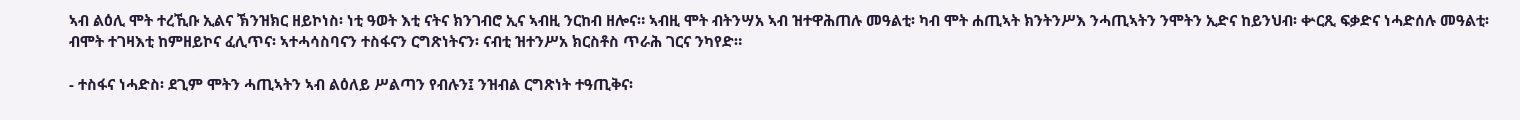ኣብ ልዕሊ ሞት ተረኺቡ ኢልና ኽንዝክር ዘይኮነስ፡ ነቲ ዓወት እቲ ናትና ክንገብሮ ኢና ኣብዚ ንርከብ ዘሎና። ኣብዚ ሞት ብትንሣአ ኣብ ዝተዋሕጠሉ መዓልቲ፡ ካብ ሞት ሐጢኣት ክንትንሥእ ንሓጢኣትን ንሞትን ኢድና ከይንህብ፡ ቍርጺ ፍቃድና ነሓድሰሉ መዓልቲ፡ ብሞት ተገዛእቲ ከምዘይኮና ፈሊጥና፡ ኣተሓሳስባናን ተስፋናን ርግጽነትናን፡ ናብቲ ዝተንሥአ ክርስቶስ ጥራሕ ገርና ንካየድ።

- ተስፋና ነሓድስ፡ ደጊም ሞትን ሓጢኣትን ኣብ ልዕለይ ሥልጣን የብሉን፤ ንዝብል ርግጽነት ተዓጢቅና፡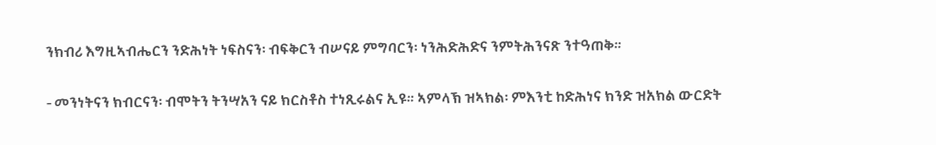ንክብሪ እግዚኣብሔርን ንድሕነት ነፍስናን፡ ብፍቅርን ብሠናይ ምግባርን፡ ነንሕድሕድና ንምትሕንናጽ ንተዓጠቅ።

- መንነትናን ክብርናን፡ ብሞትን ትንሣአን ናይ ክርስቶስ ተነጺሩልና ኢዩ። ኣምላኽ ዝኣክል፡ ምእንቲ ከድሕነና ክንድ ዝአክል ውርድት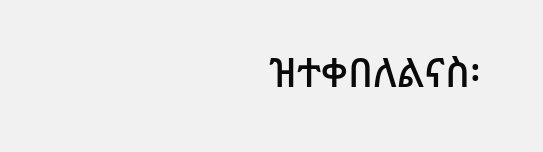ዝተቀበለልናስ፡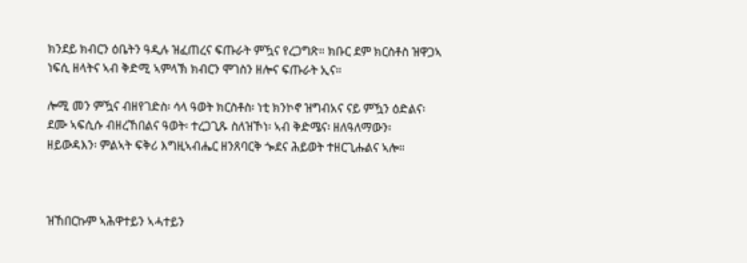ክንደይ ክብርን ዕቤትን ዓዲሉ ዝፈጠረና ፍጡራት ምዃና የረጋግጽ። ክቡር ደም ክርስቶስ ዝዋጋኣ ነፍሲ ዘላትና ኣብ ቅድሚ ኣምላኽ ክብርን ሞገስን ዘሎና ፍጡራት ኢና።

ሎሚ መን ምዃና ብዘየገድስ፡ ሳላ ዓወት ክርስቶስ፡ ነቲ ክንኮኖ ዝግብአና ናይ ምዃን ዕድልና፡ ደሙ ኣፍሲሱ ብዘረኸበልና ዓወት፡ ተረጋጊጹ ስለዝኾነ፡ ኣብ ቅድሜና፡ ዘለዓለማውን፡ ዘይውዳእን፡ ምልኣት ፍቅሪ እግዚኣብሔር ዘንጸባርቅ ጐደና ሕይወት ተዘርጊሑልና ኣሎ።



ዝኸበርኩም ኣሕዋተይን ኣሓተይን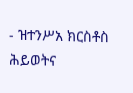- ዝተንሥአ ክርስቶስ ሕይወትና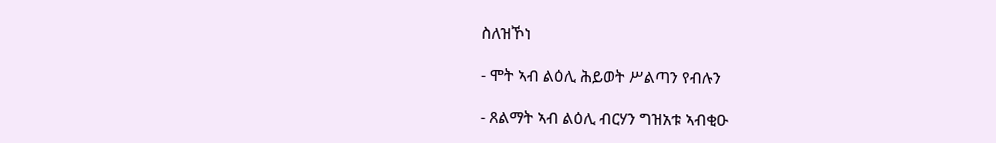ስለዝኾነ

- ሞት ኣብ ልዕሊ ሕይወት ሥልጣን የብሉን

- ጸልማት ኣብ ልዕሊ ብርሃን ግዝአቱ ኣብቂዑ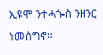ኢዩሞ ንተሓጐስ ንዘንር ነመስግኖ።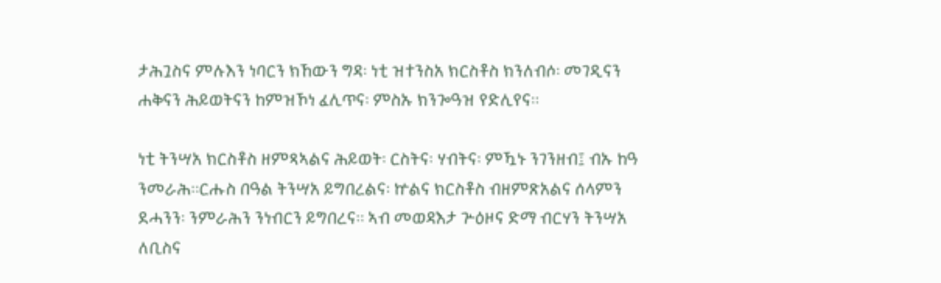ታሕጓስና ምሉእን ነባርን ክኸውን ግዳ፡ ነቲ ዝተንስአ ክርስቶስ ክንለብሶ፡ መገዲናን ሐቅናን ሕይወትናን ከምዝኾነ ፈሊጥና፡ ምስኡ ክንጐዓዝ የድሊየና።

ነቲ ትንሣአ ክርስቶስ ዘምጻኣልና ሕይወት፡ ርስትና፡ ሃብትና፡ ምዃኑ ንገንዘብ፤ ብኡ ከዓ ንመራሕ።ርሑስ በዓል ትንሣአ ይግበረልና፡ ኵልና ክርስቶስ ብዘምጽአልና ሰላምን ደሓንን፡ ንምራሕን ንነብርን ይግበረና። ኣብ መወዳእታ ጕዕዞና ድማ ብርሃን ትንሣአ ለቢስና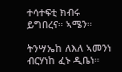ተሳተፍቲ ክብሩ ይግበረና። ኣሜን።

ትንሣኤከ ለእለ ኣመንነ ብርሃነከ ፈኑ ዲቤነ።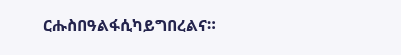ርሑስበዓልፋሲካይግበረልና።